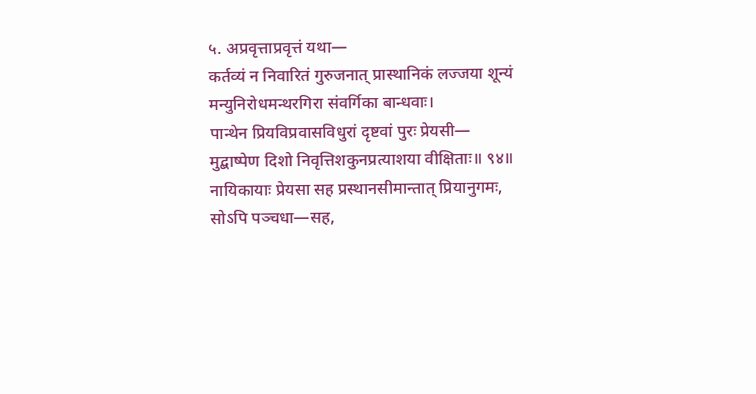५. अप्रवृत्ताप्रवृत्तं यथा—
कर्तव्यं न निवारितं गुरुजनात् प्रास्थानिकं लज्जया शून्यं मन्युनिरोधमन्थरगिरा संवर्गिका बान्धवाः।
पान्थेन प्रियविप्रवासविधुरां दृष्टवां पुरः प्रेयसी— मुद्बाष्पेण दिशो निवृत्तिशकुनप्रत्याशया वीक्षिताः॥ ९४॥
नायिकायाः प्रेयसा सह प्रस्थानसीमान्तात् प्रियानुगमः, सोऽपि पञ्चधा—सह,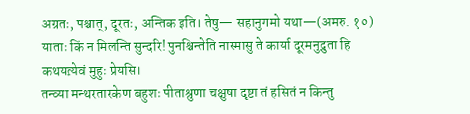अग्रतः, पश्चात्, दूरतः, अन्तिक इति। तेषु— सहानुगमो यथा—(अमरु. १०)
याताः किं न मिलन्ति सुन्दरि! पुनश्चिन्तेति नास्मासु ते कार्या दूरमनुद्रुता हि कथयत्य़ेवं मुहुः प्रेयसि।
तन्व्या मन्थरतारकेण बहुशः पीताश्रुणा चक्षुषा दृष्टा तं हसितं न किन्तु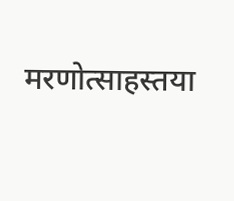मरणोत्साहस्तया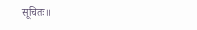सूचितः॥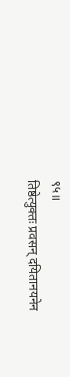९५॥
तिष्ठेत्युक्तः प्रवसन् दयितानयनेन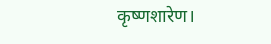कृष्णशारेण।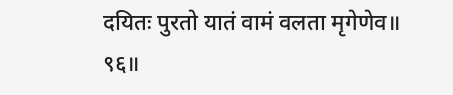दयितः पुरतो यातं वामं वलता मृगेणेव॥ ९६॥